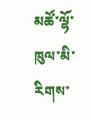མཚོ་ལྷོ་ཁུལ་མི་རིགས་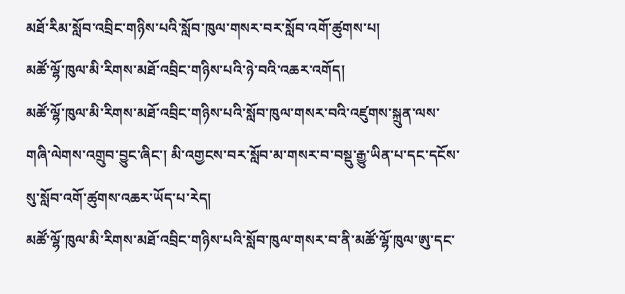མཐོ་རིམ་སློབ་འབྲིང་གཉིས་པའི་སློབ་ཁུལ་གསར་བར་སློབ་འགོ་ཚུགས་པ།
མཚོ་ལྷོ་ཁུལ་མི་རིགས་མཐོ་འབྲིང་གཉིས་པའི་ཉེ་བའི་འཆར་འགོད།
མཚོ་ལྷོ་ཁུལ་མི་རིགས་མཐོ་འབྲིང་གཉིས་པའི་སློབ་ཁུལ་གསར་བའི་འཛུགས་སྐྲུན་ལས་གཞི་ལེགས་འགྲུབ་བྱུང་ཞིང་། མི་འགྱངས་བར་སློབ་མ་གསར་བ་བསྡུ་རྒྱུ་ཡིན་པ་དང་དངོས་སུ་སློབ་འགོ་ཚུགས་འཆར་ཡོད་པ་རེད།
མཚོ་ལྷོ་ཁུལ་མི་རིགས་མཐོ་འབྲིང་གཉིས་པའི་སློབ་ཁུལ་གསར་བ་ནི་མཚོ་ལྷོ་ཁུལ་ཨུ་དང་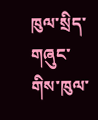ཁུལ་སྲིད་གཞུང་གིས་ཁུལ་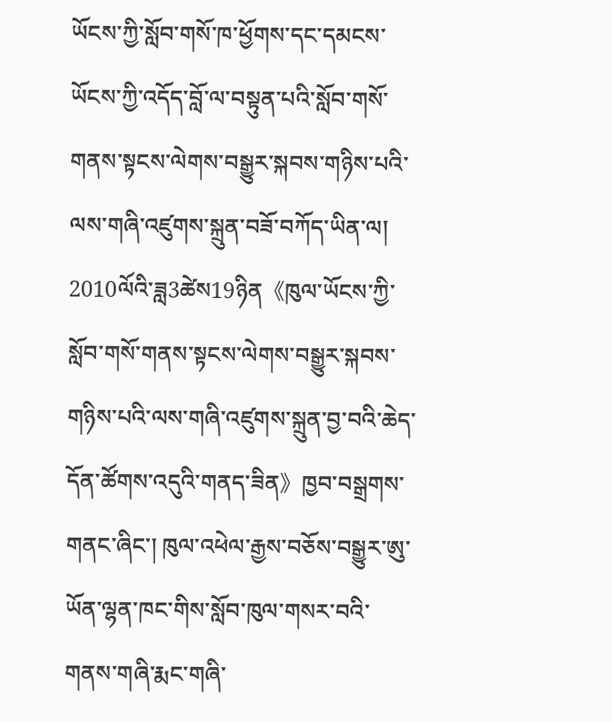ཡོངས་ཀྱི་སློབ་གསོ་ཁ་ཕྱོགས་དང་དམངས་ཡོངས་ཀྱི་འདོད་བློ་ལ་བསྟུན་པའི་སློབ་གསོ་གནས་སྟངས་ལེགས་བསྒྱུར་སྐབས་གཉིས་པའི་ལས་གཞི་འཛུགས་སྐྲུན་བཟོ་བཀོད་ཡིན་ལ། 2010ལོའི་ཟླ3ཚེས19ཉིན《ཁུལ་ཡོངས་ཀྱི་སློབ་གསོ་གནས་སྟངས་ལེགས་བསྒྱུར་སྐབས་གཉིས་པའི་ལས་གཞི་འཛུགས་སྐྲུན་བྱ་བའི་ཆེད་དོན་ཚོགས་འདུའི་གནད་ཟིན》ཁྱབ་བསྒྲགས་གནང་ཞིང་། ཁུལ་འཕེལ་རྒྱས་བཅོས་བསྒྱུར་ཨུ་ཡོན་ལྷན་ཁང་གིས་སློབ་ཁུལ་གསར་བའི་གནས་གཞི་རྨང་གཞི་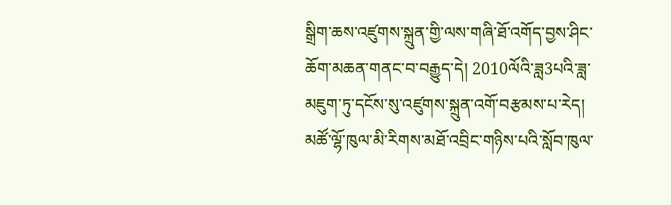སྒྲིག་ཆས་འཛུགས་སྐྲུན་གྱི་ལས་གཞི་ཐོ་འགོད་བྱས་ཤིང་ཆོག་མཆན་གནང་བ་བརྒྱུད་དེ། 2010ལོའི་ཟླ3པའི་ཟླ་མཇུག་ཏུ་དངོས་སུ་འཛུགས་སྐྲུན་འགོ་བརྩམས་པ་རེད།
མཚོ་ལྷོ་ཁུལ་མི་རིགས་མཐོ་འབྲིང་གཉིས་པའི་སློབ་ཁུལ་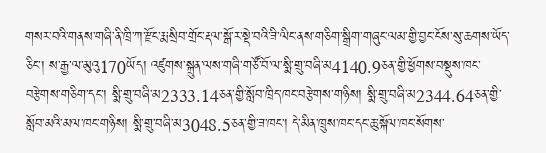གསར་བའི་གནས་གཞི་ནི་ཁྲི་ཀ་རྫོང་རྨ་སྲིབ་གྲོང་རྡལ་སྒོ་ར་སྡེ་བའི་ཟི་ལིང་ནས་གཅིག་སྒྲིག་གཞུང་ལམ་གྱི་བྱང་ངོས་སུ་ཆགས་ཡོད་ཅིང་། ས་རྒྱ་ལ་མུའུ170ཡོད། འཛུགས་སྐྲུན་ལས་གཞི་གཙོ་བོ་ལ་སྨི་གྲུ་བཞི་མ4140.9ཅན་གྱི་ཕྱོགས་བསྡུས་ཁང་བརྩེགས་གཅིག་དང་། སྨི་གྲུ་བཞི་མ2333.14ཅན་གྱི་སློབ་ཁྲིད་ཁང་བརྩེགས་གཉིས། སྨི་གྲུ་བཞི་མ2344.64ཅན་གྱི་སློབ་མའི་མལ་ཁང་གཉིས། སྨི་གྲུ་བཞི་མ3048.5ཅན་གྱི་ཟ་ཁང་། དེ་མིན་ཁྲུས་ཁང་དང་ཆུ་སྐོལ་ཁང་སོགས་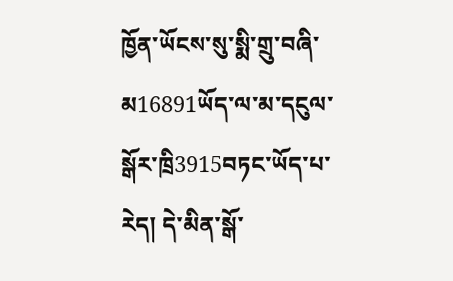ཁྱོན་ཡོངས་སུ་སྨི་གྲུ་བཞི་མ16891ཡོད་ལ་མ་དངུལ་སྒོར་ཁྲི3915བཏང་ཡོད་པ་རེད། དེ་མིན་སྒོ་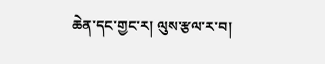ཆེན་དང་གྱང་ར། ལུས་རྩལ་ར་བ།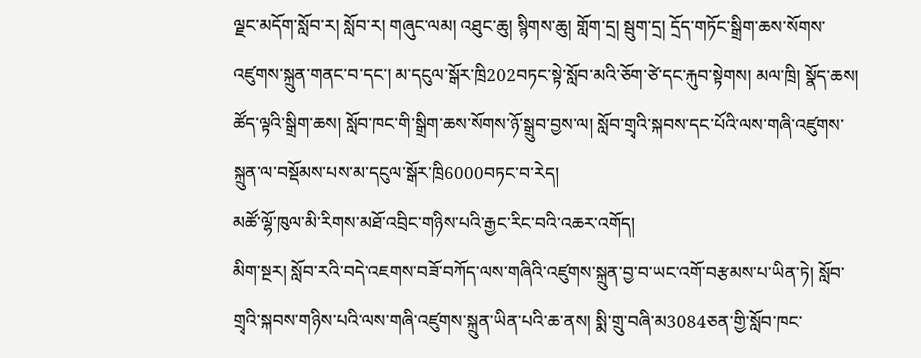ལྗང་མདོག་སློབ་ར། སློབ་ར། གཞུང་ལམ། འཐུང་ཆུ། སྙིགས་ཆུ། གློག་དྲ། སྦུག་དྲ། དྲོད་གཏོང་སྒྲིག་ཆས་སོགས་འཛུགས་སྐྲུན་གནང་བ་དང་། མ་དངུལ་སྒོར་ཁྲི202བཏང་སྟེ་སློབ་མའི་ཅོག་ཙེ་དང་རྐུབ་སྟེགས། མལ་ཁྲི། སྣོད་ཆས། ཚོད་ལྟའི་སྒྲིག་ཆས། སློབ་ཁང་གི་སྒྲིག་ཆས་སོགས་ཉོ་སྒྲུབ་བྱས་ལ། སློབ་གྲྭའི་སྐབས་དང་པོའི་ལས་གཞི་འཛུགས་སྐྲུན་ལ་བསྡོམས་པས་མ་དངུལ་སྒོར་ཁྲི6000བཏང་བ་རེད།
མཚོ་ལྷོ་ཁུལ་མི་རིགས་མཐོ་འབྲིང་གཉིས་པའི་རྒྱང་རིང་བའི་འཆར་འགོད།
མིག་སྔར། སློབ་རའི་བདེ་འཇགས་བཟོ་བཀོད་ལས་གཞིའི་འཛུགས་སྐྲུན་བྱ་བ་ཡང་འགོ་བརྩམས་པ་ཡིན་ཏེ། སློབ་གྲྭའི་སྐབས་གཉིས་པའི་ལས་གཞི་འཛུགས་སྐྲུན་ཡིན་པའི་ཆ་ནས། སྨི་གྲུ་བཞི་མ3084ཅན་གྱི་སློབ་ཁང་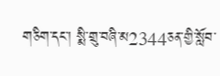གཅིག་དང་། སྨི་གྲུ་བཞི་མ2344ཅན་གྱི་སློབ་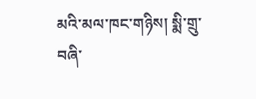མའི་མལ་ཁང་གཉིས། སྨི་གྲུ་བཞི་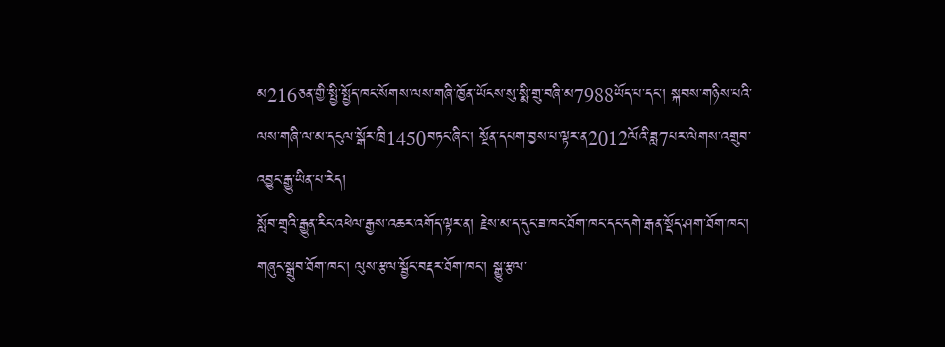མ216ཅན་གྱི་སྤྱི་སྤྱོད་ཁང་སོགས་ལས་གཞི་ཁྱོན་ཡོངས་སུ་སྨི་གྲུ་བཞི་མ7988ཡོད་པ་དང་། སྐབས་གཉིས་པའི་ལས་གཞི་ལ་མ་དངུལ་སྒོར་ཁྲི1450བཏང་ཞིང་། སྔོན་དཔག་བྱས་པ་ལྟར་ན2012ལོའི་ཟླ7པར་ལེགས་འགྲུབ་འབྱུང་རྒྱུ་ཡིན་པ་རེད།
སློབ་གྲྭའི་རྒྱུན་རིང་འཕེལ་རྒྱས་འཆར་འགོད་ལྟར་ན། རྗེས་མ་ད་དུང་ཟ་ཁང་ཐོག་ཁང་དང་དགེ་རྒན་སྡོད་ཤག་ཐོག་ཁང་། གཞུང་སྒྲུབ་ཐོག་ཁང་། ལུས་རྩལ་སྦྱོང་བརྡར་ཐོག་ཁང་། སྒྱུ་རྩལ་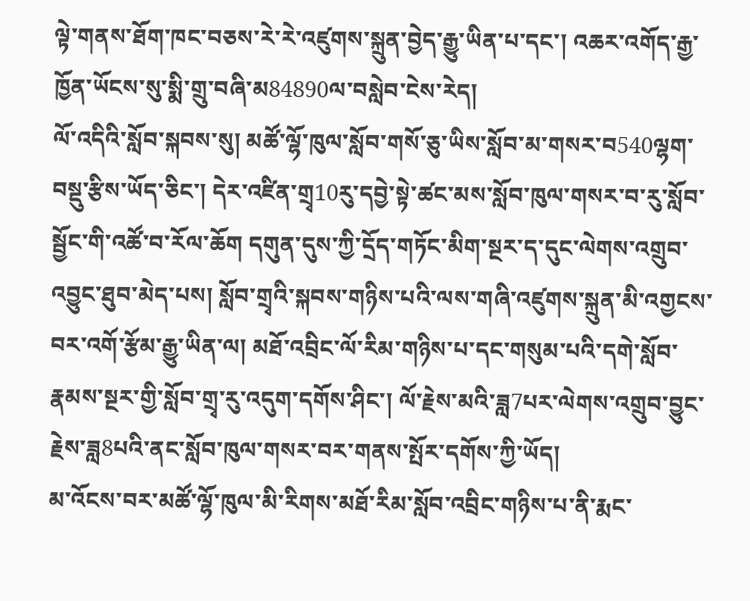ལྟེ་གནས་ཐོག་ཁང་བཅས་རེ་རེ་འཛུགས་སྐྲུན་བྱེད་རྒྱུ་ཡིན་པ་དང་། འཆར་འགོད་རྒྱ་ཁྱོན་ཡོངས་སུ་སྨི་གྲུ་བཞི་མ84890ལ་བསླེབ་ངེས་རེད།
ལོ་འདིའི་སློབ་སྐབས་སུ། མཚོ་ལྷོ་ཁུལ་སློབ་གསོ་ཅུ་ཡིས་སློབ་མ་གསར་བ540ལྷག་བསྡུ་རྩིས་ཡོད་ཅིང་། དེར་འཛིན་གྲྭ10རུ་དབྱེ་སྟེ་ཚང་མས་སློབ་ཁུལ་གསར་བ་རུ་སློབ་སྦྱོང་གི་འཚོ་བ་རོལ་ཆོག དགུན་དུས་ཀྱི་དྲོད་གཏོང་མིག་སྔར་ད་དུང་ལེགས་འགྲུབ་འབྱུང་ཐུབ་མེད་པས། སློབ་གྲྭའི་སྐབས་གཉིས་པའི་ལས་གཞི་འཛུགས་སྐྲུན་མི་འགྱངས་བར་འགོ་རྩོམ་རྒྱུ་ཡིན་ལ། མཐོ་འབྲིང་ལོ་རིམ་གཉིས་པ་དང་གསུམ་པའི་དགེ་སློབ་རྣམས་སྔར་གྱི་སློབ་གྲྭ་རུ་འདུག་དགོས་ཤིང་། ལོ་རྗེས་མའི་ཟླ7པར་ལེགས་འགྲུབ་བྱུང་རྗེས་ཟླ8པའི་ནང་སློབ་ཁུལ་གསར་བར་གནས་སྤོར་དགོས་ཀྱི་ཡོད།
མ་འོངས་བར་མཚོ་ལྷོ་ཁུལ་མི་རིགས་མཐོ་རིམ་སློབ་འབྲིང་གཉིས་པ་ནི་རྨང་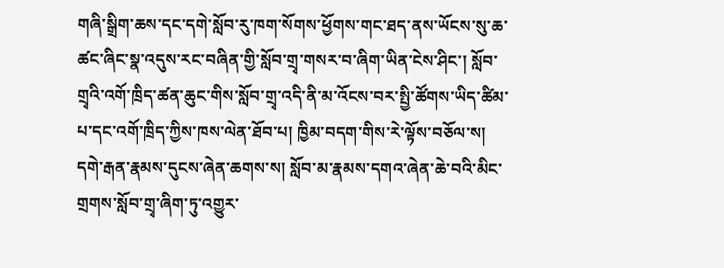གཞི་སྒྲིག་ཆས་དང་དགེ་སློབ་རུ་ཁག་སོགས་ཕྱོགས་གང་ཐད་ནས་ཡོངས་སུ་ཆ་ཚང་ཞིང་སྣ་འདུས་རང་བཞིན་གྱི་སློབ་གྲྭ་གསར་བ་ཞིག་ཡིན་ངེས་ཤིང་། སློབ་གྲྭའི་འགོ་ཁྲིད་ཚན་ཆུང་གིས་སློབ་གྲྭ་འདི་ནི་མ་འོངས་བར་སྤྱི་ཚོགས་ཡིད་ཚིམ་པ་དང་འགོ་ཁྲིད་ཀྱིས་ཁས་ལེན་ཐོབ་པ། ཁྱིམ་བདག་གིས་རེ་ལྟོས་བཅོལ་ས། དགེ་རྒན་རྣམས་དུངས་ཞེན་ཆགས་ས། སློབ་མ་རྣམས་དགའ་ཞེན་ཆེ་བའི་མིང་གྲགས་སློབ་གྲྭ་ཞིག་ཏུ་འགྱུར་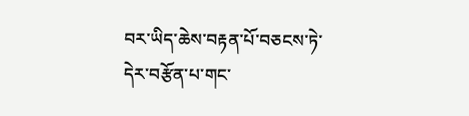བར་ཡིད་ཆེས་བརྟན་པོ་བཅངས་ཏེ་དེར་བརྩོན་པ་གང་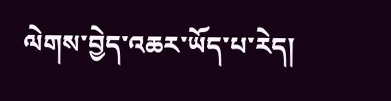ལེགས་བྱེད་འཆར་ཡོད་པ་རེད།